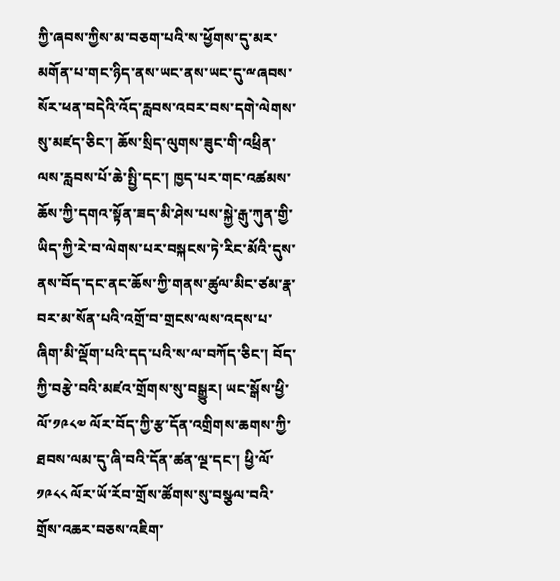ཀྱི་ཞབས་ཀྱིས་མ་བཅག་པའི་ས་ཕྱོགས་དུ་མར་མགོན་པ་གང་ཉིད་ནས་ཡང་ནས་ཡང་དུ་ྋཞབས་སོར་ཕན་བདེའི་འོད་རླབས་འབར་བས་དགེ་ལེགས་སུ་མཛད་ཅིང་། ཆོས་སྲིད་ལུགས་ཟུང་གི་འཕྲིན་ལས་རླབས་པོ་ཆེ་སྤྱི་དང་། ཁྱད་པར་གང་འཚམས་ཆོས་ཀྱི་དགའ་སྟོན་ཟད་མི་ཤེས་པས་སྐྱེ་རྒུ་ཀུན་གྱི་ཡིད་ཀྱི་རེ་བ་ལེགས་པར་བསྐངས་ཏེ་རིང་མོའི་དུས་ནས་བོད་དང་ནང་ཆོས་ཀྱི་གནས་ཚུལ་མིང་ཙམ་རྣ་བར་མ་སོན་པའི་འགྲོ་བ་གྲངས་ལས་འདས་པ་ཞིག་མི་ལྡོག་པའི་དད་པའི་ས་ལ་བཀོད་ཅིང་། བོད་ཀྱི་བརྩེ་བའི་མཛའ་གྲོགས་སུ་བསྒྱུར། ཡང་སྒོས་ཕྱི་ལོ་༡༩༨༧ ལོར་བོད་ཀྱི་རྩ་དོན་འགྲིགས་ཆགས་ཀྱི་ཐབས་ལམ་དུ་ཞི་བའི་དོན་ཚན་ལྔ་དང་། ཕྱི་ལོ་༡༩༨༨ ལོར་ཡོ་རོབ་གྲོས་ཚོགས་སུ་བསྩལ་བའི་གྲོས་འཆར་བཅས་འཇིག་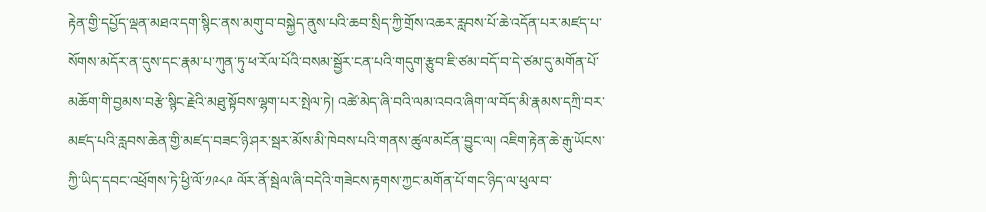རྟེན་གྱི་དཔྱོད་ལྡན་མཐའ་དག་སྙིང་ནས་མགུ་བ་བསྐྱེད་ནུས་པའི་ཆབ་སྲིད་ཀྱི་གྲོས་འཆར་རླབས་པོ་ཆེ་འདོན་པར་མཛད་པ་སོགས་མདོར་ན་དུས་དང་རྣམ་པ་ཀུན་ཏུ་ཕ་རོལ་པོའི་བསམ་སྦྱོར་ངན་པའི་གདུག་རྩུབ་ཇི་ཙམ་བདོ་བ་དེ་ཙམ་དུ་མགོན་པོ་མཆོག་གི་བྱམས་བརྩེ་སྙིང་རྗེའི་མཐུ་སྟོབས་ལྷག་པར་སྤེལ་ཏེ། འཚེ་མེད་ཞི་བའི་ལམ་འབའ་ཞིག་ལ་བོད་མི་རྣམས་དཀྲི་བར་མཛད་པའི་རླབས་ཆེན་གྱི་མཛད་བཟང་ཉི་ཤར་སྦར་མོས་མི་ཁེབས་པའི་གནས་ཚུལ་མངོན་བྱུང་ལ། འཇིག་རྟེན་ཆེ་རྒུ་ཡོངས་ཀྱི་ཡིད་དབང་འཕྲོགས་ཏེ་ཕྱི་ལོ་༡༩༨༩ ལོར་ནོ་སྦེལ་ཞི་བདེའི་གཟེངས་རྟགས་ཀྱང་མགོན་པོ་གང་ཉིད་ལ་ཕུལ་བ་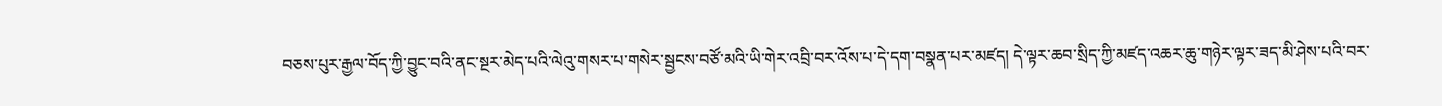བཅས་པུར་རྒྱལ་བོད་ཀྱི་བྱུང་བའི་ནང་སྔར་མེད་པའི་ལེའུ་གསར་པ་གསེར་སྦྱངས་བཙོ་མའི་ཡི་གེར་འབྲི་བར་འོས་པ་དེ་དག་བསྣན་པར་མཛད། དེ་ལྟར་ཆབ་སྲིད་ཀྱི་མཛད་འཆར་ཆུ་གཉེར་ལྟར་ཟད་མི་ཤེས་པའི་བར་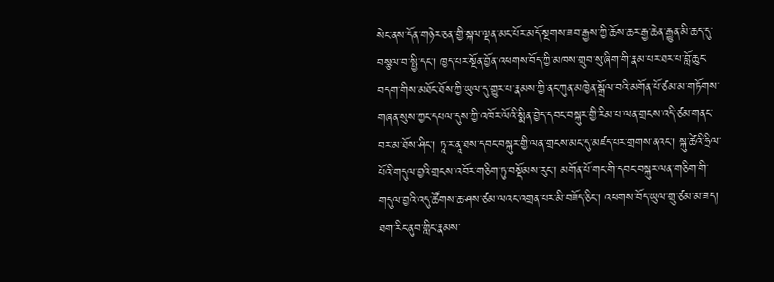སེང་ནས་དོན་གཉེར་ཅན་གྱི་སྐལ་ལྡན་མང་པོར་མདོ་སྔགས་ཟབ་རྒྱས་ཀྱི་ཆོས་ཆར་རྒྱ་ཆེན་རྒྱུན་མི་ཆད་དུ་བསྩལ་བ་སྤྱི་དང་། ཁྱད་པར་སྔོན་བྱོན་འཕགས་བོད་ཀྱི་མཁས་གྲུབ་སུ་ཞིག་གི་རྣམ་པར་ཐར་པ་བློ་ཆུང་བདག་གིས་མཐོང་ཐོས་ཀྱི་ཡུལ་དུ་གྱུར་པ་རྣམས་ཀྱི་ནང་ཀུན་མཁྱེན་སྒྲོལ་བའི་མགོན་པོ་ཙམ་མ་གཏོགས་གཞན་སུས་ཀྱང་དཔལ་དུས་ཀྱི་འཁོར་ལོའི་སྨིན་བྱེད་དབང་བསྐུར་གྱི་རིམ་པ་ལན་གྲངས་འདི་ཙམ་གནང་བར་མ་ཐོས་ཤིང་། ཏཱ་ར་ནཱ་ཐས་དབང་བསྐུར་གྱི་ལན་གྲངས་མང་དུ་མཛད་པར་གྲགས་ནའང་། སྐུ་ཚེའི་ཧྲིལ་པོའི་གདུལ་བྱའི་གྲངས་འབོར་གཅིག་ཏུ་བསྡོམས་རུང་། མགོན་པོ་གང་གི་དབང་བསྐུར་ལན་གཅིག་གི་གདུལ་བྱའི་འདུ་ཚོགས་ཆ་ཤས་ཙམ་ལའང་འགྲན་པར་མི་བཟོད་ཅིང་། འཕགས་བོད་ཡུལ་གྲུ་ཙམ་མ་ཟད། ཐག་རིང་ནུབ་གླིང་རྣམས་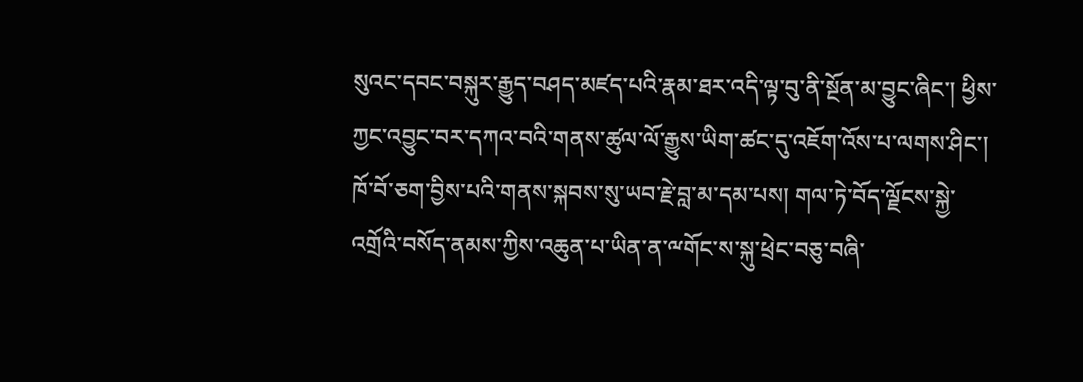སུའང་དབང་བསྐུར་རྒྱུད་བཤད་མཛད་པའི་རྣམ་ཐར་འདི་ལྟ་བུ་ནི་སྔོན་མ་བྱུང་ཞིང་། ཕྱིས་ཀྱང་འབྱུང་བར་དཀའ་བའི་གནས་ཚུལ་ལོ་རྒྱུས་ཡིག་ཚང་དུ་འཇོག་འོས་པ་ལགས་ཤིང་། ཁོ་བོ་ཅག་བྱིས་པའི་གནས་སྐབས་སུ་ཡབ་རྗེ་བླ་མ་དམ་པས། གལ་ཏེ་བོད་ལྗོངས་སྐྱེ་འགྲོའི་བསོད་ནམས་ཀྱིས་འཆུན་པ་ཡིན་ན་ྋགོང་ས་སྐུ་ཕྲེང་བཅུ་བཞི་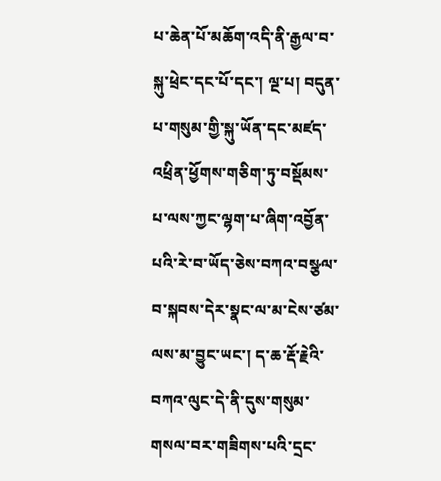པ་ཆེན་པོ་མཆོག་འདི་ནི་རྒྱལ་བ་སྐུ་ཕྲེང་དང་པོ་དང་། ལྔ་པ། བདུན་པ་གསུམ་གྱི་སྐུ་ཡོན་དང་མཛད་འཕྲིན་ཕྱོགས་གཅིག་ཏུ་བསྡོམས་པ་ལས་ཀྱང་ལྷག་པ་ཞིག་འབྱོན་པའི་རེ་བ་ཡོད་ཅེས་བཀའ་བསྩལ་བ་སྐབས་དེར་སྣང་ལ་མ་ངེས་ཙམ་ལས་མ་བྱུང་ཡང་། ད་ཆ་རྡོ་རྗེའི་བཀའ་ལུང་དེ་ནི་དུས་གསུམ་གསལ་བར་གཟིགས་པའི་དྲང་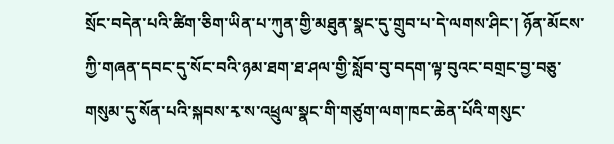སྲོང་བདེན་པའི་ཚིག་ཅིག་ཡིན་པ་ཀུན་གྱི་མཐུན་སྣང་དུ་གྲུབ་པ་དེ་ལགས་ཤིང་། ཉོན་མོངས་ཀྱི་གཞན་དབང་དུ་སོང་བའི་ཉམ་ཐག་ཐ་ཤལ་གྱི་སློབ་བུ་བདག་ལྟ་བུའང་བགྲང་བྱ་བཅུ་གསུམ་དུ་སོན་པའི་སྐབས་རྭ་ས་འཕྲུལ་སྣང་གི་གཙུག་ལག་ཁང་ཆེན་པོའི་གསུང་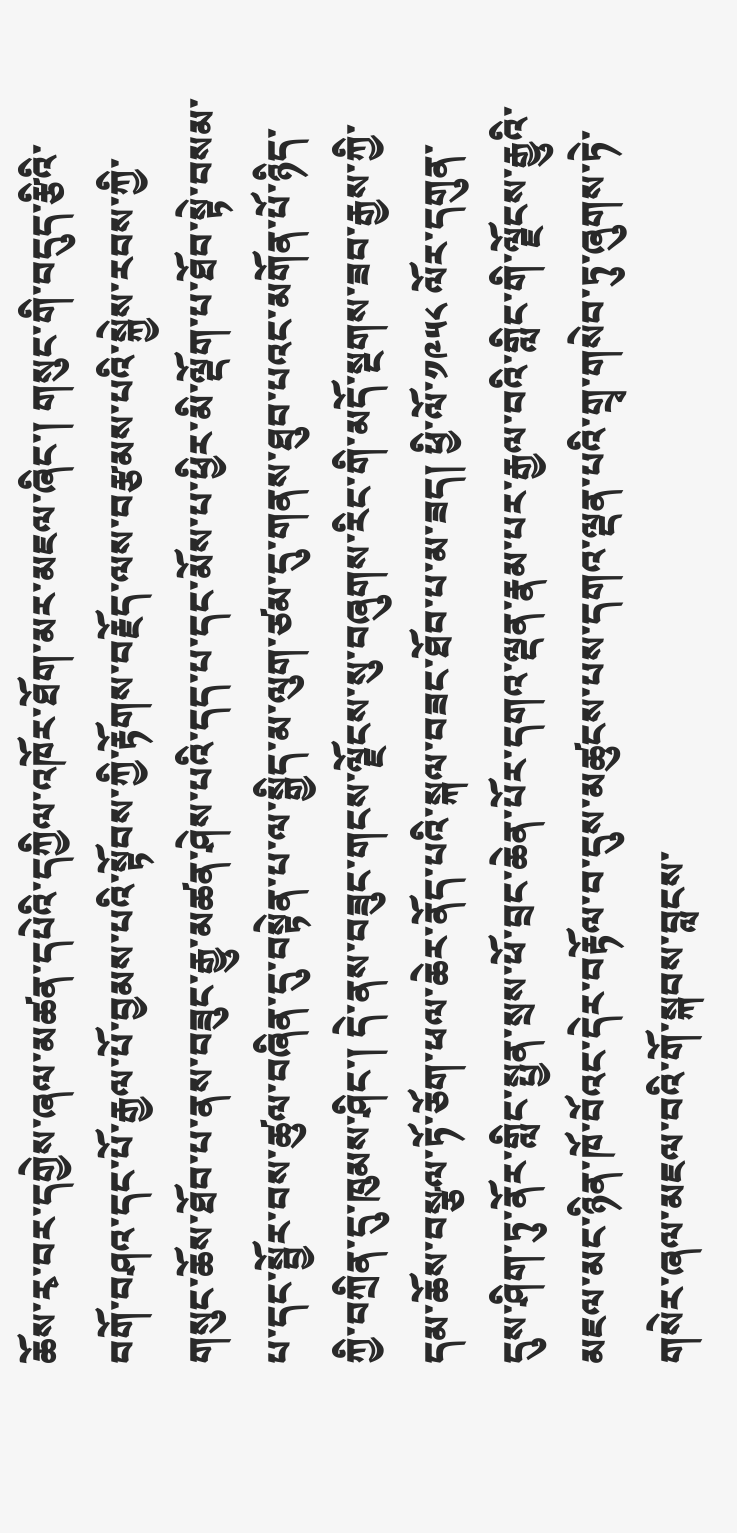ཆོས་རྭ་བར་དགྱེས་ཞལ་མཚན་དཔེའི་དཀྱིལ་འཁོར་ཐོག་མར་མཇལ་ཞིང་། གསུང་གི་བདུད་རྩིའི་བགོ་བཤའ་དང་པོ་རྒྱལ་པོ་བྱམས་པའི་སྟོབས་ཀྱི་རྟོགས་བརྗོད་ལས་བརྩམས་པའི་སྐྱེས་རབས་ཀྱི་གསུང་ཆོས་ཐོབ་པ་ནས་བཟུང་རྒྱུ་མཚན་ཤེས་པའི་དད་པ་དང་མོས་པ་ཕྱིར་མི་ལྡོག་པ་ཐོབ་སྟེ་བསམ་པ་དང་སྦྱོར་བས་ཚུལ་བཞིན་དུ་བསྟེན་པ་ལ་སྒྱིད་མ་ལུག་ཙམ་དུ་གནས་ཐུབ་པའང་མགོན་པོ་ཉིད་ཀྱི་བཀྲིན་དུ་ཁུམས་ཤིང་། དེ་ནས་བཟུང་གངས་ལྗོངས་སུ་བཞུགས་རིང་གི་མདོ་སྔགས་ཟབ་རྒྱས་ཀྱི་དམ་ཆོས་བསྩལ་ཏོ་ཅོག་ཕལ་ཆེར་ནོད་པའི་སྐལ་བཟང་ཐོབ་པ་མ་ཟད། ཕྱི་ལོ་༡༩༥༨ ལོར་དགུན་དུས་ཤིག་ཏུ་ནོར་གླིང་སྤྱན་སྲས་ཕོ་བྲང་ཆེན་པོར་དགའ་ལྡན་རྣམ་པར་རྒྱལ་བའི་གླིང་གི་ལྗོངས་རྒྱུའི་མཇལ་མང་ཉིན་ཁོ་བོའང་དེར་བརྟོལ་བ་དུས་མཚུངས་པས་དགའ་ལྡན་པའི་གྲྭ་གསེབ་ཏུ་ཞུགས་ཏེ་གསེར་ཞལ་མཇལ་བའི་གོ་སྐབས་བླངས་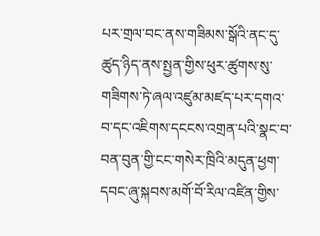པར་གྲལ་བང་ནས་གཟིམས་སྒོའི་ནང་དུ་ཚུད་ཉིད་ནས་སྤྱན་གྱིས་ཕུར་ཚུགས་སུ་གཟིགས་ཏེ་ཞལ་འཛུམ་མཛད་པར་དགའ་བ་དང་འཇིགས་དངངས་འགྲན་པའི་སྣང་བ་བན་བུན་གྱི་ངང་གསེར་ཁྲིའི་མདུན་ཕྱག་དབང་ཞུ་སྐབས་མགོ་བོ་རིལ་འཛིན་གྱིས་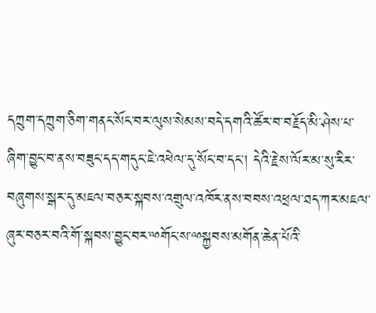དཀྲུག་དཀྲུག་ཅིག་གནང་སོང་བར་ལུས་སེམས་བདེ་དགའི་ཚོར་བ་བརྗོད་མི་ཤེས་པ་ཞིག་བྱུང་བ་ནས་བཟུང་དད་གདུང་ཇེ་འཕེལ་དུ་སོང་བ་དང་། དེའི་རྗེས་ལོར་མ་སུ་རིར་བཞུགས་སྒར་དུ་མཇལ་བཅར་སྐབས་འགྲུལ་འཁོར་ནས་བབས་འཕྲལ་ཐད་ཀར་མཇལ་ཞུར་བཅར་བའི་གོ་སྐབས་བྱུང་བར་ྋགོང་ས་ྋསྐྱབས་མགོན་ཆེན་པོའི་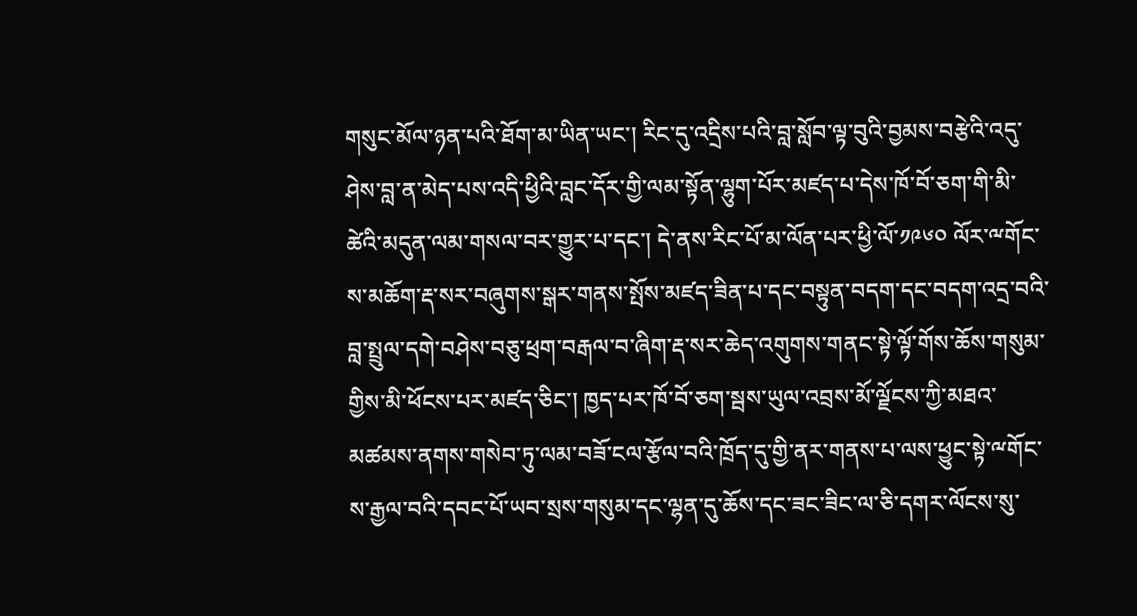གསུང་མོལ་ཉན་པའི་ཐོག་མ་ཡིན་ཡང་། རིང་དུ་འདྲིས་པའི་བླ་སློབ་ལྟ་བུའི་བྱམས་བརྩེའི་འདུ་ཤེས་བླ་ན་མེད་པས་འདི་ཕྱིའི་བླང་དོར་གྱི་ལམ་སྟོན་ལྷུག་པོར་མཛད་པ་དེས་ཁོ་བོ་ཅག་གི་མི་ཚེའི་མདུན་ལམ་གསལ་བར་གྱུར་པ་དང་། དེ་ནས་རིང་པོ་མ་ལོན་པར་ཕྱི་ལོ་༡༩༦༠ ལོར་ྋགོང་ས་མཆོག་རྡ་སར་བཞུགས་སྒར་གནས་སྤོས་མཛད་ཟིན་པ་དང་བསྟུན་བདག་དང་བདག་འདྲ་བའི་བླ་སྤྲུལ་དགེ་བཤེས་བཅུ་ཕྲག་བརྒལ་བ་ཞིག་རྡ་སར་ཆེད་འགུགས་གནང་སྟེ་ལྟོ་གོས་ཆོས་གསུམ་གྱིས་མི་ཕོངས་པར་མཛད་ཅིང་། ཁྱད་པར་ཁོ་བོ་ཅག་སྦས་ཡུལ་འབྲས་མོ་ལྗོངས་ཀྱི་མཐའ་མཚམས་ནགས་གསེབ་ཏུ་ལམ་བཟོ་ངལ་རྩོལ་བའི་ཁྲོད་དུ་གྱི་ནར་གནས་པ་ལས་ཕྱུང་སྟེ་ྋགོང་ས་རྒྱལ་བའི་དབང་པོ་ཡབ་སྲས་གསུམ་དང་ལྷན་དུ་ཆོས་དང་ཟང་ཟིང་ལ་ཅི་དགར་ལོངས་སུ་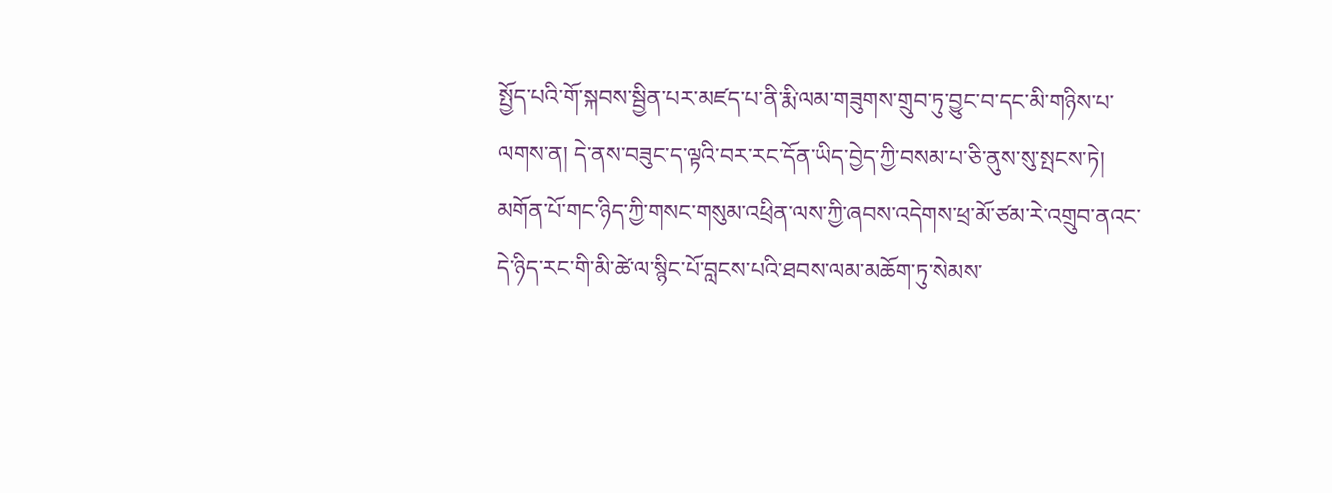སྤྱོད་པའི་གོ་སྐབས་སྦྱིན་པར་མཛད་པ་ནི་རྨི་ལམ་གཟུགས་གྲུབ་ཏུ་བྱུང་བ་དང་མི་གཉིས་པ་ལགས་ན། དེ་ནས་བཟུང་ད་ལྟའི་བར་རང་དོན་ཡིད་བྱེད་ཀྱི་བསམ་པ་ཅི་ནུས་སུ་སྤངས་ཏེ། མགོན་པོ་གང་ཉིད་ཀྱི་གསང་གསུམ་འཕྲིན་ལས་ཀྱི་ཞབས་འདེགས་ཕྲ་མོ་ཙམ་རེ་འགྲུབ་ནའང་དེ་ཉིད་རང་གི་མི་ཚེ་ལ་སྙིང་པོ་བླངས་པའི་ཐབས་ལམ་མཆོག་ཏུ་སེམས་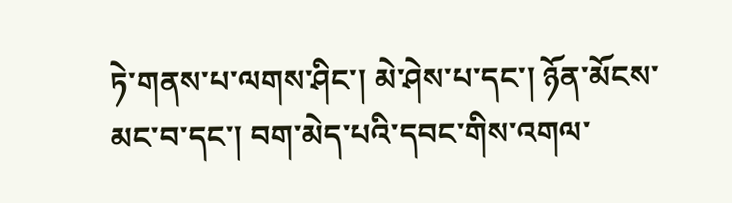ཏེ་གནས་པ་ལགས་ཤིང་། མེ་ཤེས་པ་དང་། ཉོན་མོངས་མང་བ་དང་། བག་མེད་པའི་དབང་གིས་འགལ་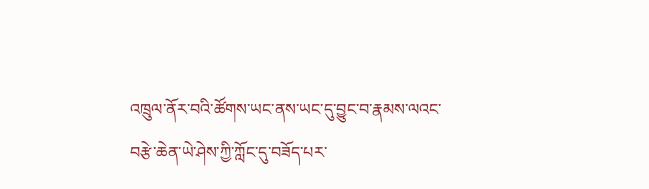འཁྲུལ་ནོར་བའི་ཚོགས་ཡང་ནས་ཡང་དུ་བྱུང་བ་རྣམས་ལའང་བརྩེ་ཆེན་ཡེ་ཤེས་ཀྱི་ཀློང་དུ་བཟོད་པར་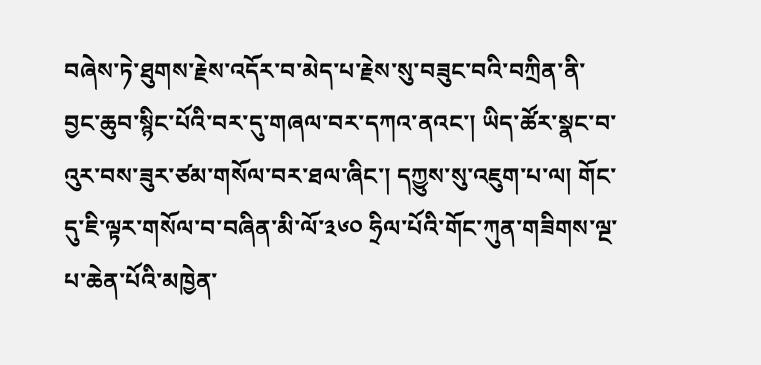བཞེས་ཏེ་ཐུགས་རྗེས་འདོར་བ་མེད་པ་རྗེས་སུ་བཟུང་བའི་བཀྲིན་ནི་བྱང་ཆུབ་སྙིང་པོའི་བར་དུ་གཞལ་བར་དཀའ་ནའང་། ཡིད་ཚོར་སྣང་བ་འུར་བས་ཟུར་ཙམ་གསོལ་བར་ཐལ་ཞིང་། དཀྱུས་སུ་འཇུག་པ་ལ། གོང་དུ་ཇི་ལྟར་གསོལ་བ་བཞིན་མི་ལོ་༣༦༠ ཧྲིལ་པོའི་གོང་ཀུན་གཟིགས་ལྔ་པ་ཆེན་པོའི་མཁྱེན་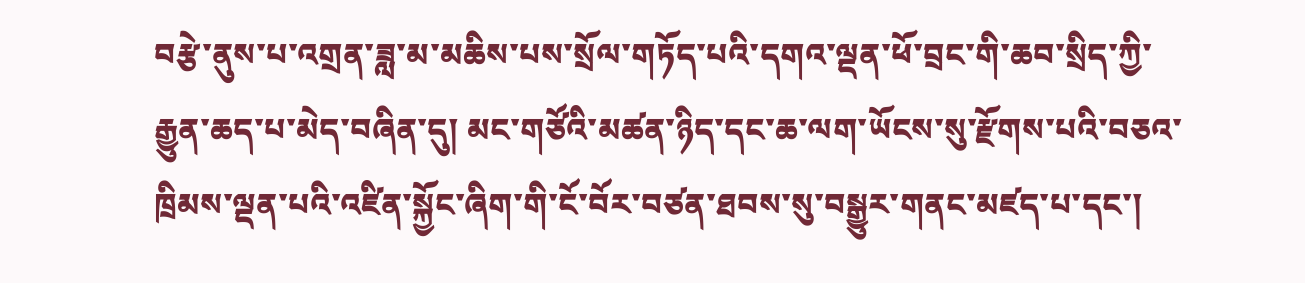བརྩེ་ནུས་པ་འགྲན་ཟླ་མ་མཆིས་པས་སྲོལ་གཏོད་པའི་དགའ་ལྡན་ཕོ་བྲང་གི་ཆབ་སྲིད་ཀྱི་རྒྱུན་ཆད་པ་མེད་བཞིན་དུ། མང་གཙོའི་མཚན་ཉིད་དང་ཆ་ལག་ཡོངས་སུ་རྫོགས་པའི་བཅའ་ཁྲིམས་ལྡན་པའི་འཛིན་སྐྱོང་ཞིག་གི་ངོ་བོར་བཙན་ཐབས་སུ་བསྒྱུར་གནང་མཛད་པ་དང་།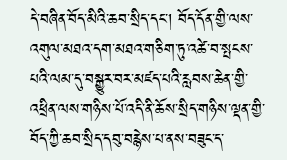དེ་བཞིན་བོད་མིའི་ཆབ་སྲིད་དང་། བོད་དོན་གྱི་ལས་འགུལ་མཐའ་དག་མཐའ་གཅིག་ཏུ་འཚེ་བ་སྤངས་པའི་ལམ་དུ་བསྒྱུར་བར་མཛད་པའི་རླབས་ཆེན་གྱི་འཕྲིན་ལས་གཉིས་པོ་འདི་ནི་ཆོས་སྲིད་གཉིས་ལྡན་གྱི་བོད་ཀྱི་ཆབ་སྲིད་དབུ་བརྙེས་པ་ནས་བཟུང་ད་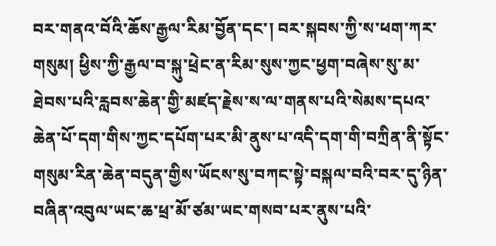བར་གནའ་བོའི་ཆོས་རྒྱལ་རིམ་བྱོན་དང་། བར་སྐབས་ཀྱི་ས་ཕག་ཀར་གསུམ། ཕྱིས་ཀྱི་རྒྱལ་བ་སྐུ་ཕྲེང་ན་རིམ་སུས་ཀྱང་ཕྱག་བཞེས་སུ་མ་ཐེབས་པའི་རླབས་ཆེན་གྱི་མཛད་རྗེས་ས་ལ་གནས་པའི་སེམས་དཔའ་ཆེན་པོ་དག་གིས་ཀྱང་དཔོག་པར་མི་ནུས་པ་འདི་དག་གི་བཀྲིན་ནི་སྟོང་གསུམ་རིན་ཆེན་བདུན་གྱིས་ཡོངས་སུ་བཀང་སྟེ་བསྐལ་བའི་བར་དུ་ཉིན་བཞིན་འབུལ་ཡང་ཆ་ཕྲ་མོ་ཙམ་ཡང་གསབ་པར་ནུས་པའི་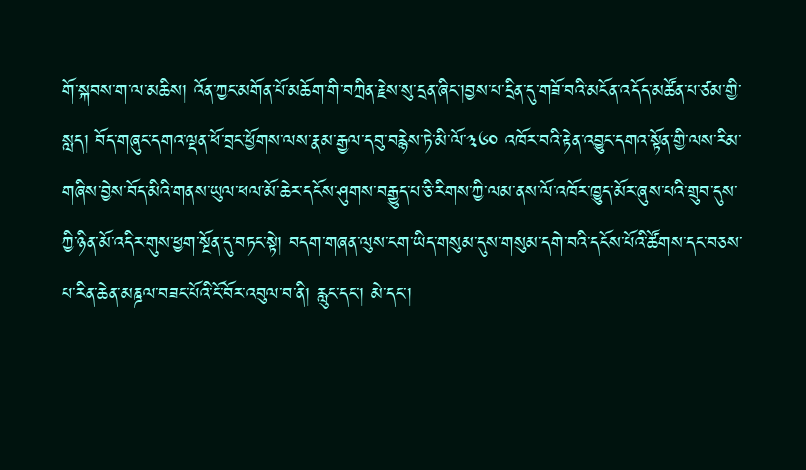གོ་སྐབས་ག་ལ་མཆིས། འོན་ཀྱང་མགོན་པོ་མཆོག་གི་བཀྲིན་རྗེས་སུ་དྲན་ཞིང་།བྱས་པ་དྲིན་དུ་གཟོ་བའི་མངོན་འདོད་མཚོན་པ་ཙམ་གྱི་སླད། བོད་གཞུང་དགའ་ལྡན་ཕོ་བྲང་ཕྱོགས་ལས་རྣམ་རྒྱལ་དབུ་བརྙེས་ཏེ་མི་ལོ་༣༦༠ འཁོར་བའི་རྟེན་འབྱུང་དགའ་སྟོན་གྱི་ལས་རིམ་གཞིས་བྱེས་བོད་མིའི་གནས་ཡུལ་ཕལ་མོ་ཆེར་དངོས་ཤུགས་བརྒྱུད་པ་ཅི་རིགས་ཀྱི་ལམ་ནས་ལོ་འཁོར་ཁྱུད་མོར་ཞུས་པའི་གྲུབ་དུས་ཀྱི་ཉིན་མོ་འདིར་གུས་ཕྱག་སྔོན་དུ་བཏང་སྟེ། བདག་གཞན་ལུས་ངག་ཡིད་གསུམ་དུས་གསུམ་དགེ་བའི་དངོས་པོའི་ཚོགས་དང་བཅས་པ་རིན་ཆེན་མཎྜལ་བཟང་པོའི་ངོ་བོར་འབུལ་བ་ནི། རླུང་དང་། མེ་དང་།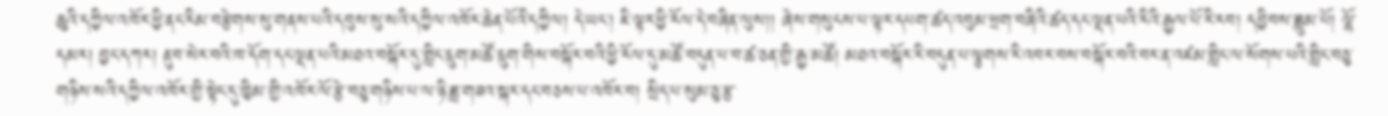ཆུའི་དཀྱིལ་འཁོར་ཕྱི་ནང་རིམ་བརྩེགས་སུ་གནས་པའི་དབུས་སུ་སའི་དཀྱིལ་འཁོར་ཆེན་པོའི་དཀྱིལ། དེ་ཡང་། ཇི་ལྟར་ཕྱི་རོལ་དེ་བཞིན་ལུས།། ཞེས་གསུངས་པ་ལྟར་དཔག་ཚད་འབུམ་ཕྲག་བཞིའི་ཚད་དང་ལྡན་པའི་རིའི་རྒྱལ་པོ་རི་རབ། དབྱིབས་ཟླུམ་པོ། ལྷོ་དམར། བྱང་དཀར། ནུབ་སེར་བའི་ཁ་དོག་དང་ལྡན་པའི་མཐའ་བསྐོར་དུ་གླིང་དྲུག་མཚོ་དྲུག་གིས་བསྐོར་བའི་ཕྱི་རོལ་དུ་མཚོ་བདུན་པ་བ་ཚ་ཅན་གྱི་རྒྱ་མཚོ། མཐའ་བསྐོར་རི་བདུན་པ་ལྕགས་རི་འབར་བས་བསྐོར་བའི་བར་ན་འཛམ་གླིང་ལ་སོགས་པའི་གླིང་བཅུ་གཉིས་སའི་དཀྱིལ་འཁོར་གྱི་སྟེང་དུ་ཁྱིམ་གྱི་འཁོར་ལོ་རྩེ་བཅུ་གཉིས་པ་ལ་ཉི་ཟླ་གཟའ་སྐར་དང་བཅས་པ་འཁོར་བ། སྲིད་པ་སུམ་ཅུ་རྩ་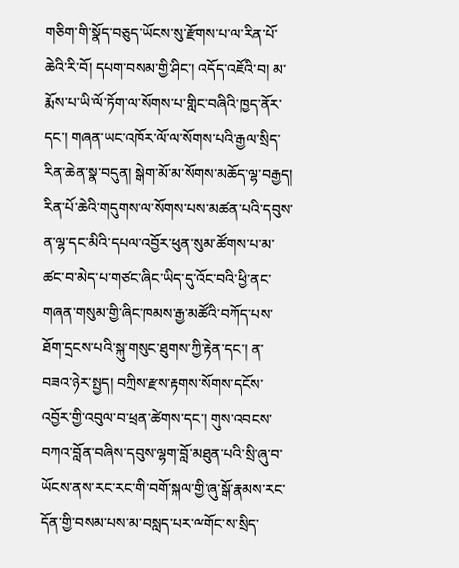གཅིག་གི་སྣོད་བཅུད་ཡོངས་སུ་རྫོགས་པ་ལ་རིན་པོ་ཆེའི་རི་བོ། དཔག་བསམ་གྱི་ཤིང་། འདོད་འཇོའི་བ། མ་རྨོས་པ་ཡི་ལོ་ཏོག་ལ་སོགས་པ་གླིང་བཞིའི་ཁྱད་ནོར་དང་། གཞན་ཡང་འཁོར་ལོ་ལ་སོགས་པའི་རྒྱལ་སྲིད་རིན་ཆེན་སྣ་བདུན། སྒེག་མོ་མ་སོགས་མཆོད་ལྷ་བརྒྱད། རིན་པོ་ཆེའི་གདུགས་ལ་སོགས་པས་མཚན་པའི་དབུས་ན་ལྷ་དང་མིའི་དཔལ་འབྱོར་ཕུན་སུམ་ཚོགས་པ་མ་ཚང་བ་མེད་པ་གཙང་ཞིང་ཡིད་དུ་འོང་བའི་ཕྱི་ནང་གཞན་གསུམ་གྱི་ཞིང་ཁམས་རྒྱ་མཚོའི་བཀོད་པས་ཐོག་དྲངས་པའི་སྐུ་གསུང་ཐུགས་ཀྱི་རྟེན་དང་། ན་བཟའ་ཉེར་སྤྱད། བཀྲིས་རྫས་རྟགས་སོགས་དངོས་འབྱོར་གྱི་འབུལ་བ་ཕྲན་ཚེགས་དང་། གུས་འབངས་བཀའ་བློན་བཞིས་དབུས་ལྷག་བློ་མཐུན་པའི་སྲི་ཞུ་བ་ཡོངས་ནས་རང་རང་གི་བགོ་སྐལ་གྱི་ཞུ་སྒོ་རྣམས་རང་དོན་གྱི་བསམ་པས་མ་བསླད་པར་ྋགོང་ས་སྲིད་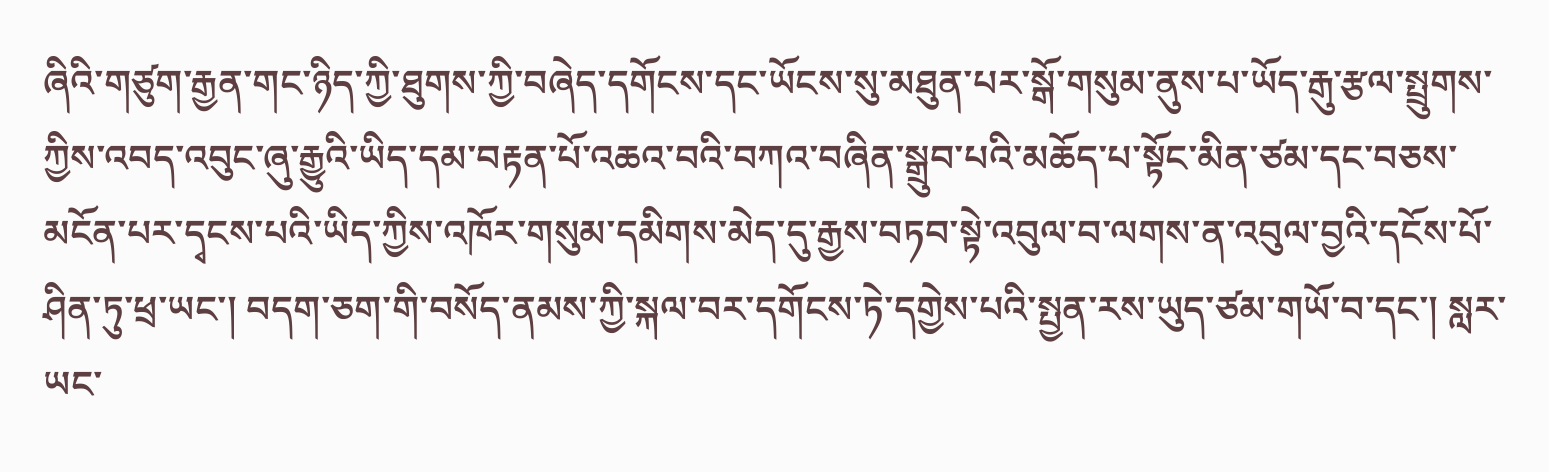ཞིའི་གཙུག་རྒྱན་གང་ཉིད་ཀྱི་ཐུགས་ཀྱི་བཞེད་དགོངས་དང་ཡོངས་སུ་མཐུན་པར་སྒོ་གསུམ་ནུས་པ་ཡོད་རྒུ་རྩལ་སྤྲུགས་ཀྱིས་འབད་འབུང་ཞུ་རྒྱུའི་ཡིད་དམ་བརྟན་པོ་འཆའ་བའི་བཀའ་བཞིན་སྒྲུབ་པའི་མཆོད་པ་སྟོང་མིན་ཙམ་དང་བཅས་མངོན་པར་དྭངས་པའི་ཡིད་ཀྱིས་འཁོར་གསུམ་དམིགས་མེད་དུ་རྒྱས་བཏབ་སྟེ་འབུལ་བ་ལགས་ན་འབུལ་བྱའི་དངོས་པོ་ཤིན་ཏུ་ཕྲ་ཡང་། བདག་ཅག་གི་བསོད་ནམས་ཀྱི་སྐལ་བར་དགོངས་ཏེ་དགྱེས་པའི་སྤྱན་རས་ཡུད་ཙམ་གཡོ་བ་དང་། སླར་ཡང་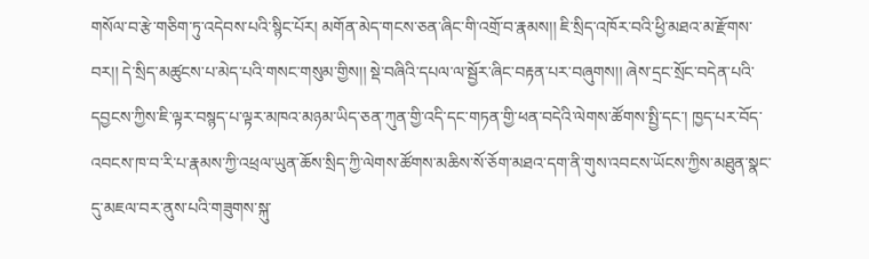གསོལ་བ་རྩེ་གཅིག་ཏུ་འདེབས་པའི་སྙིང་པོར། མགོན་མེད་གངས་ཅན་ཞིང་གི་འགྲོ་བ་རྣམས།། ཇི་སྲིད་འཁོར་བའི་ཕྱི་མཐའ་མ་རྫོགས་བར།། དེ་སྲིད་མཚུངས་པ་མེད་པའི་གསང་གསུམ་གྱིས།། སྡེ་བཞིའི་དཔལ་ལ་སྦྱོར་ཞིང་བརྟན་པར་བཞུགས།། ཞེས་དྲང་སྲོང་བདེན་པའི་དབྱངས་ཀྱིས་ཇི་ལྟར་བསྙད་པ་ལྟར་མཁའ་མཉམ་ཡིད་ཅན་ཀུན་གྱི་འདི་དང་གཏན་གྱི་ཕན་བདེའི་ལེགས་ཚོགས་སྤྱི་དང་། ཁྱད་པར་བོད་འབངས་ཁ་བ་རི་པ་རྣམས་ཀྱི་འཕྲལ་ཡུན་ཆོས་སྲིད་ཀྱི་ལེགས་ཚོགས་མཆིས་སོ་ཅོག་མཐའ་དག་ནི་གུས་འབངས་ཡོངས་ཀྱིས་མཐུན་སྣང་དུ་མཇལ་བར་ནུས་པའི་གཟུགས་སྐུ་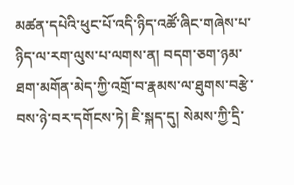མཚན་དཔེའི་ཕུང་པོ་འདི་ཉིད་འཚོ་ཞིང་གཞེས་པ་ཉིད་ལ་རག་ལུས་པ་ལགས་ན། བདག་ཅག་ཉམ་ཐག་མགོན་མེད་ཀྱི་འགྲོ་བ་རྣམས་ལ་ཐུགས་བརྩེ་བས་ཉེ་བར་དགོངས་ཏེ། ཇི་སྐད་དུ། སེམས་ཀྱི་དྲི་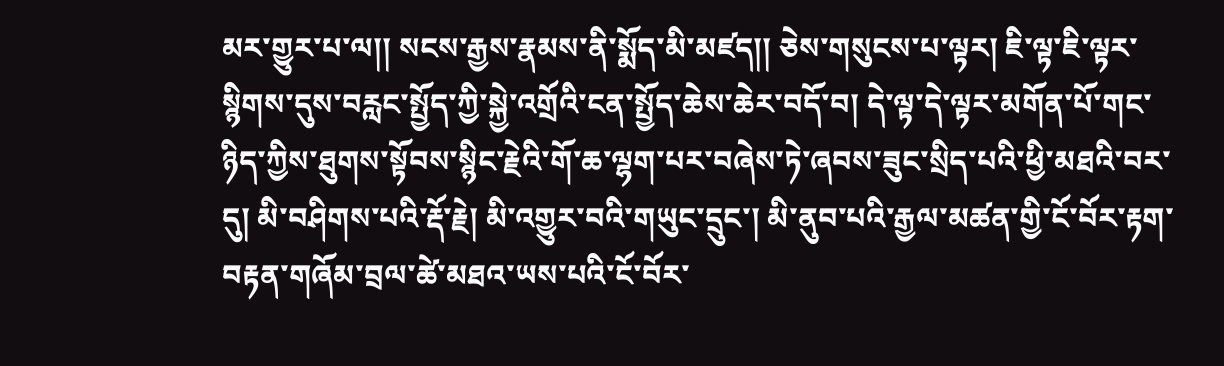མར་གྱུར་པ་ལ།། སངས་རྒྱས་རྣམས་ནི་སྨོད་མི་མཛད།། ཅེས་གསུངས་པ་ལྟར། ཇི་ལྟ་ཇི་ལྟར་སྙིགས་དུས་བརླང་སྤྱོད་ཀྱི་སྐྱེ་འགྲོའི་ངན་སྤྱོད་ཆེས་ཆེར་བདོ་བ། དེ་ལྟ་དེ་ལྟར་མགོན་པོ་གང་ཉིད་ཀྱིས་ཐུགས་སྟོབས་སྙིང་རྗེའི་གོ་ཆ་ལྷག་པར་བཞེས་ཏེ་ཞབས་ཟུང་སྲིད་པའི་ཕྱི་མཐའི་བར་དུ། མི་བཤིགས་པའི་རྡོ་རྗེ། མི་འགྱུར་བའི་གཡུང་དྲུང་། མི་ནུབ་པའི་རྒྱལ་མཚན་གྱི་ངོ་བོར་རྟག་བརྟན་གཞོམ་བྲལ་ཚེ་མཐའ་ཡས་པའི་ངོ་བོར་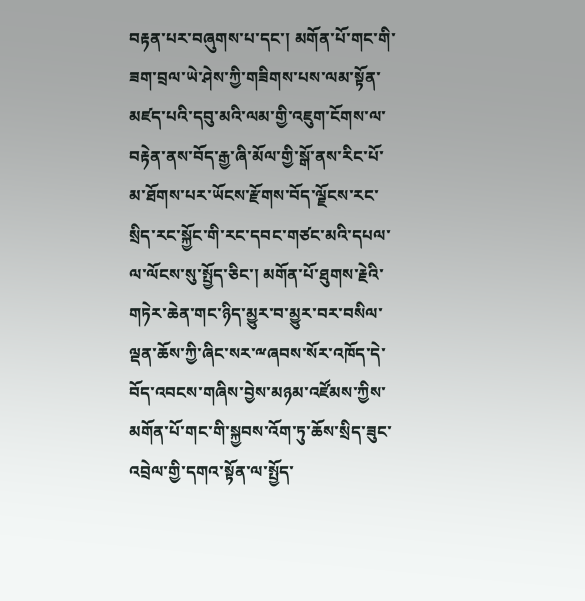བརྟན་པར་བཞུགས་པ་དང་། མགོན་པོ་གང་གི་ཟག་བྲལ་ཡེ་ཤེས་ཀྱི་གཟིགས་པས་ལམ་སྟོན་མཛད་པའི་དབུ་མའི་ལམ་གྱི་འཇུག་ངོགས་ལ་བརྟེན་ནས་བོད་རྒྱ་ཞི་མོལ་གྱི་སྒོ་ནས་རིང་པོ་མ་ཐོགས་པར་ཡོངས་རྫོགས་བོད་ལྗོངས་རང་སྲིད་རང་སྐྱོང་གི་རང་དབང་གཙང་མའི་དཔལ་ལ་ལོངས་སུ་སྤྱོད་ཅིང་། མགོན་པོ་ཐུགས་རྗེའི་གཏེར་ཆེན་གང་ཉིད་མྱུར་བ་མྱུར་བར་བསིལ་ལྡན་ཆོས་ཀྱི་ཞིང་སར་ྋཞབས་སོར་འཁོད་དེ་བོད་འབངས་གཞིས་བྱེས་མཉམ་འཛོམས་ཀྱིས་མགོན་པོ་གང་གི་སྐྱབས་འོག་ཏུ་ཆོས་སྲིད་ཟུང་འབྲེལ་གྱི་དགའ་སྟོན་ལ་སྤྱོད་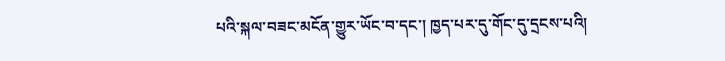པའི་སྐལ་བཟང་མངོན་གྱུར་ཡོང་བ་དང་། ཁྱད་པར་དུ་གོང་དུ་དྲངས་པའི།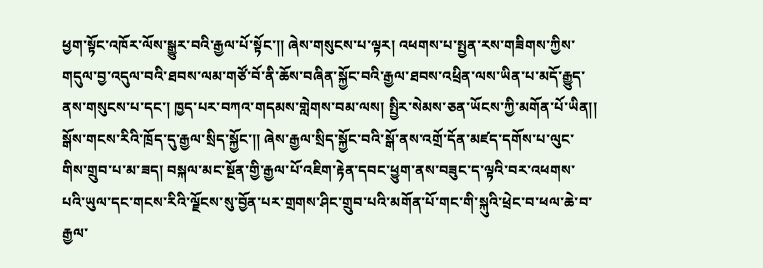ཕྱག་སྟོང་འཁོར་ལོས་སྒྱུར་བའི་རྒྱལ་པོ་སྟོང་།། ཞེས་གསུངས་པ་ལྟར། འཕགས་པ་སྤྱན་རས་གཟིགས་ཀྱིས་གདུལ་བྱ་འདུལ་བའི་ཐབས་ལམ་གཙོ་བོ་ནི་ཆོས་བཞིན་སྐྱོང་བའི་རྒྱལ་ཐབས་འཕྲིན་ལས་ཡིན་པ་མདོ་རྒྱུད་ནས་གསུངས་པ་དང་། ཁྱད་པར་བཀའ་གདམས་གླེགས་བམ་ལས། སྤྱིར་སེམས་ཅན་ཡོངས་ཀྱི་མགོན་པོ་ཡིན།། སྒོས་གངས་རིའི་ཁྲོད་དུ་རྒྱལ་སྲིད་སྐྱོང་།། ཞེས་རྒྱལ་སྲིད་སྐྱོང་བའི་སྒོ་ནས་འགྲོ་དོན་མཛད་དགོས་པ་ལུང་གིས་གྲུབ་པ་མ་ཟད། བསྐལ་མང་སྔོན་གྱི་རྒྱལ་པོ་འཇིག་རྟེན་དབང་ཕྱུག་ནས་བཟུང་ད་ལྟའི་བར་འཕགས་པའི་ཡུལ་དང་གངས་རིའི་ལྗོངས་སུ་བྱོན་པར་གྲགས་ཤིང་གྲུབ་པའི་མགོན་པོ་གང་གི་སྐུའི་ཕྲེང་བ་ཕལ་ཆེ་བ་རྒྱལ་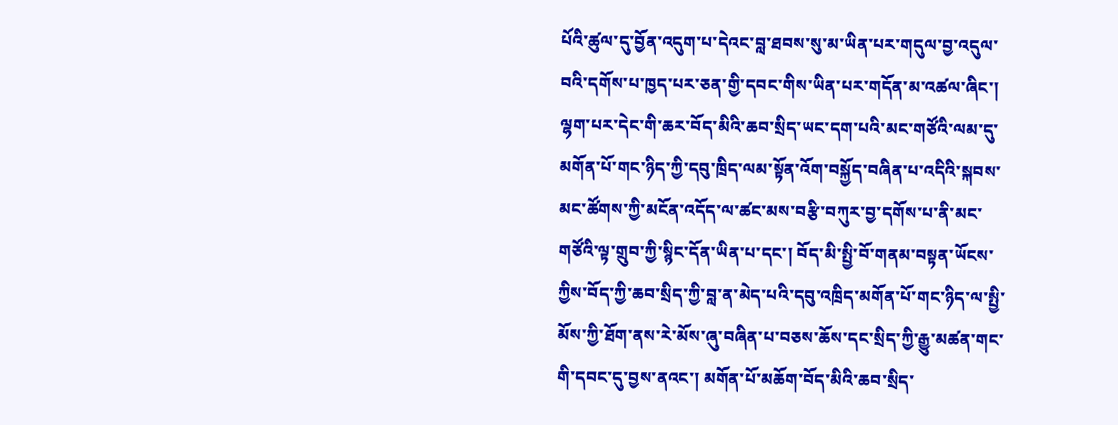པོའི་ཚུལ་དུ་བྱོན་འདུག་པ་དེའང་བླ་ཐབས་སུ་མ་ཡིན་པར་གདུལ་བྱ་འདུལ་བའི་དགོས་པ་ཁྱད་པར་ཅན་གྱི་དབང་གིས་ཡིན་པར་གདོན་མ་འཚལ་ཞིང་། ལྷག་པར་དེང་གི་ཆར་བོད་མིའི་ཆབ་སྲིད་ཡང་དག་པའི་མང་གཙོའི་ལམ་དུ་མགོན་པོ་གང་ཉིད་ཀྱི་དབུ་ཁྲིད་ལམ་སྟོན་འོག་བསྐྱོད་བཞིན་པ་འདིའི་སྐབས་མང་ཚོགས་ཀྱི་མངོན་འདོད་ལ་ཚང་མས་བརྩི་བཀུར་བྱ་དགོས་པ་ནི་མང་གཙོའི་ལྟ་གྲུབ་ཀྱི་སྙིང་དོན་ཡིན་པ་དང་། བོད་མི་སྤྱི་བོ་གནམ་བསྟན་ཡོངས་ཀྱིས་བོད་ཀྱི་ཆབ་སྲིད་ཀྱི་བླ་ན་མེད་པའི་དབུ་འཁྲིད་མགོན་པོ་གང་ཉིད་ལ་སྤྱི་མོས་ཀྱི་ཐོག་ནས་རེ་མོས་ཞུ་བཞིན་པ་བཅས་ཆོས་དང་སྲིད་ཀྱི་རྒྱུ་མཚན་གང་གི་དབང་དུ་བྱས་ནའང་། མགོན་པོ་མཆོག་བོད་མིའི་ཆབ་སྲིད་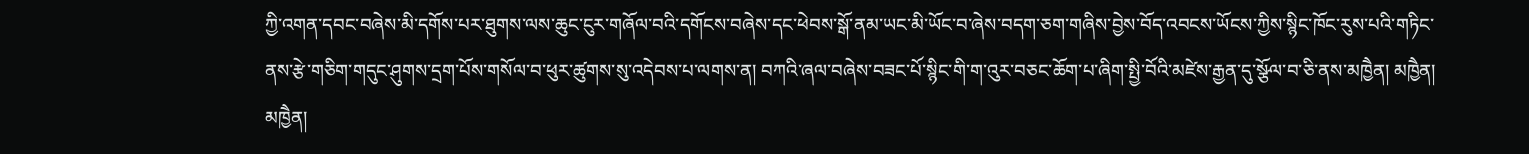ཀྱི་འགན་དབང་བཞེས་མི་དགོས་པར་ཐུགས་ལས་ཆུང་ངུར་གཞོལ་བའི་དགོངས་བཞེས་དང་ཕེབས་སྒོ་ནམ་ཡང་མི་ཡོང་བ་ཞེས་བདག་ཅག་གཞིས་བྱེས་བོད་འབངས་ཡོངས་ཀྱིས་སྙིང་ཁོང་རུས་པའི་གཏིང་ནས་རྩེ་གཅིག་གདུང་ཤུགས་དྲག་པོས་གསོལ་བ་ཕུར་ཚུགས་སུ་འདེབས་པ་ལགས་ན། བཀའི་ཞལ་བཞེས་བཟང་པོ་སྙིང་གི་ག་འུར་བཅང་ཆོག་པ་ཞིག་སྤྱི་བོའི་མཛེས་རྒྱན་དུ་སྩོལ་བ་ཅི་ནས་མཁྱཻན། མཁྱཻན། མཁྱཻན།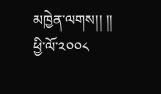མཁྱེན་ལགས།། །།
ཕྱི་ལོ་༢༠༠༨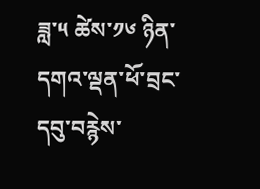ཟླ་༥ ཚེས་༡༦ ཉིན་དགའ་ལྡན་ཕོ་བྲང་དབུ་བརྙེས་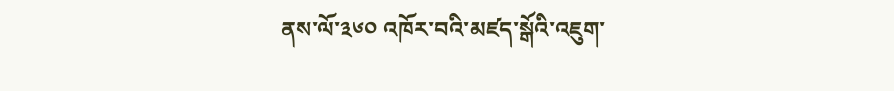ནས་ལོ་༣༦༠ འཁོར་བའི་མཛད་སྒོའི་འཇུག་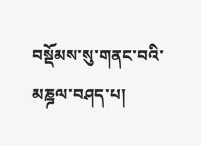བསྡོམས་སུ་གནང་བའི་མཎྜལ་བཤད་པ།